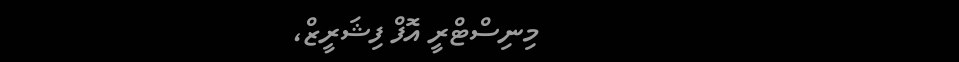މިނިސްޓްރީ އޮފް ފިޝަރީޒް،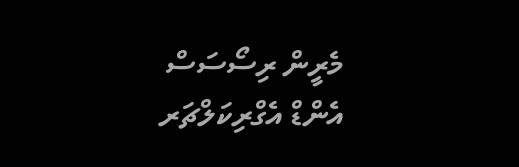މެރީން ރިސޯސަސް އެންޑް އެގްރިކަލްޗަރ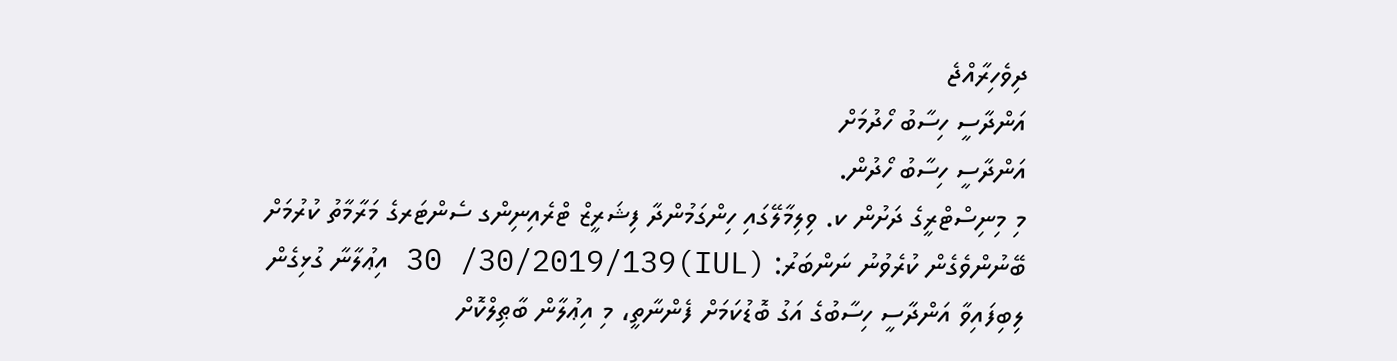ދިވެހިރާއްޖެ
އަންދާސީ ހިސާބު ހޯދުމަށް
އަންދާސީ ހިސާބު ހޯދުން.
މި މިނިސްޓްރީގެ ދަށުން ކ. ވިލިމާލޭގައި ހިންގަމުންދާ ފިޝަރީޒް ޓްރެއިނިންގ ސެންޓަރގެ މަރާމާތު ކުރުމަށް ބޭނުންވެގެން ކުރެވުނު ނަންބަރު: (IUL)30 /30/2019/139 އިޢުލާނާ ގުޅިގެން ލިބިފައިވާ އަންދާސީ ހިސާބުގެ އަގު ބޮޑުކަމަށް ފެންނާތީ، މި އިޢުލާން ބާޠިލްކޮށް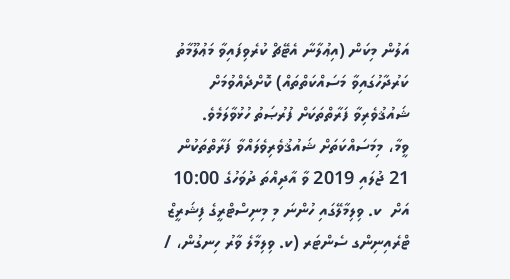އަލުން މިކަން (އިޢުލާނާ އެޓޭޗް ކުރެވިފައިވާ މަޢުލޫމާތު ކަރުދާހުގައިވާ މަސައްކަތްތައް) ކޮށްދެއްވުމަށް ޝައުޤުވެރިވާ ފަރާތްތަކަށް ފުރުޞަތު ހުޅުވާލަމެވެ.
ވީމާ، މިމަސައްކަތަށް ޝައުޤުވެރިވެލައްވާ ފަރާތްތަކުން 21 ޖުލައި 2019 ވާ އާދިއްތަ ދުވަހުގެ 10:00 އަށް  ކ. ވިލިމާލޭގައި ހުންނަ މި މިނިސްޓްރީގެ ފިޝަރީޒް ޓްރެއިނިންގ ސެންޓަރ (ކ. ވިލިމާލެ ވާރު ހިނގުން، /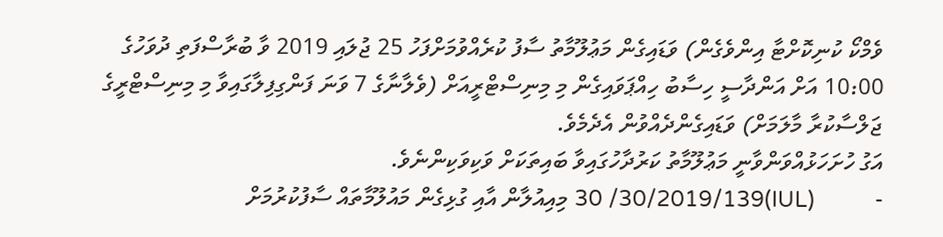ވެމްކޯ ކުނިކޮށްޓާ އިންވެގެން) ވަޑައިގެން މަޢުލޫމާތު ސާފު ކުރެއްވުމަށްފަހު 25 ޖުލައި 2019 ވާ ބުރާސްފަތި ދުވަހުގެ 10:00 އަށް އަންދާސީ ހިސާބު ހިއްޕަވައިގެން މި މިނިސްޓްރީއަށް (ވެލާނާގެ 7 ވަނަ ފަންގިފިލާގައިވާ މި މިނިސްޓްރީގެ ޖަލްސާކުރާ މާލަމަށް) ވަޑައިގެންދެއްވުން އެދެމެވެ.
އަގު ހުށަހަޅުއްވަންވާނީ މަޢުލޫމާތު ކަރުދާހުގައިވާ ބައިތަކަށް ވަކިވަކިންނެވެ.
-          (IUL)30 /30/2019/139 މިއިއުލާން އާއި ގުޅިގެން މައުލޫމާތައް ސާފުކުރުމަށް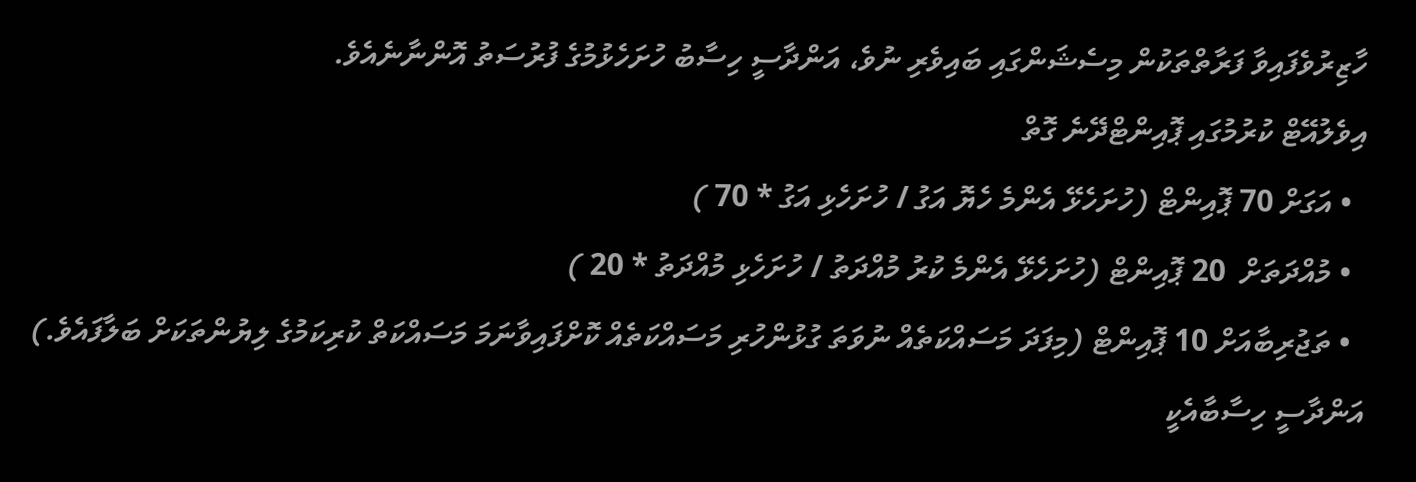ހާޒިރުވެފައިވާ ފަރާތްތަކުން މިސެޝަންގައި ބައިވެރި ނުވެ، އަންދާސީ ހިސާބު ހުށަހެޅުމުގެ ފުރުސަތު އޮންނާނެއެވެ.
އިވެލުއޭޓް ކުރުމުގައި ޕޮއިންޓްދޭނެ ގޮތް
  • އަގަށް 70 ޕޮއިންޓް (ހުށަހެޅޭ އެންމެ ހެޔޮ އަގު / ހުށަހެޅި އަގު * 70 )
  • މުއްދަތަށް  20 ޕޮއިންޓް (ހުށަހެޅޭ އެންމެ ކުރު މުއްދަތު / ހުށަހެޅި މުއްދަތު * 20 )
  • ތަޖުރިބާއަށް 10 ޕޮއިންޓް (މިފަދަ މަސައްކަތެއް ނުވަތަ ގުޅުންހުރި މަސައްކަތެއް ކޮށްފައިވާނަމަ މަސައްކަތް ކުރިކަމުގެ ލިޔުންތަކަށް ބަލާފައެވެ.)
އަންދާސީ ހިސާބާއެކީ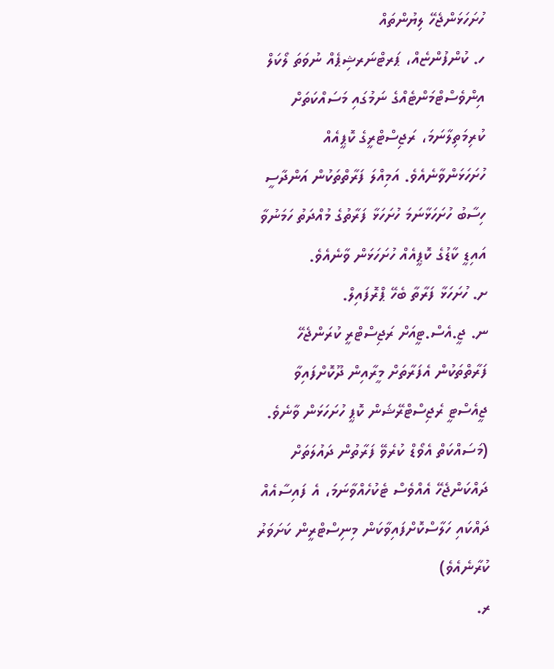ހުށަހަޅަންޖެހޭ ލިޔުންތައް
ހ. ކުންފުންޏެއް، ޕަރޓްނަރޝިޕެއް ނުވަތަ ލޯކަލް އިންވެސްޓްމަންޓެއްގެ ނަމުގައި މަސައްކަތަށް ކުރިމަތިލާނަމަ، ރަޖިސްޓްރީގެ ކޮޕީއެއް ހުށަހަޅަންވާނެއެވެ. އަމިއްލަ ފަރާތްތަކުން އަންދާސީ ހިސާބު ހުށަހަޅާނަމަ ހުށަހަޅާ ފަރާތުގެ މުއްދަތު ހަމަނުވާ އައިޑީ ކާޑުގެ ކޮޕީއެއް ހުށަހަޅަން ވާނެއެވެ.
ށ. ހުށަހަޅާ ފަރާތާ ބެހޭ ޕްރޮފައިލް.
ނ. ޖީ.އެސް.ޓީއަށް ރަޖިސްޓްރީ ކުރަންޖެހޭ ފަރާތްތަކުން އެފަރާތަށް މީރާއިން ދޫކޮށްފައިވާ ޖީއެސްޓީ ރެޖިސްޓްރޭޝަން ކޮޕީ ހުށަހަޅަން ވާނެވެ. (މަސައްކަތް އެވޯޑް ކުރެވޭ ފަރާތުން ދައުލަތަށް ދައްކަންޖެހޭ އެއްވެސް ޓެކުހެއްވާނަމަ، އެ ފައިސާއެއް ދައްކައި ހަލާސްކޮށްފައިވާކަން މިނިސްޓްރީން ކަށަވަރު ކުރާނެއެވެ)
ރ.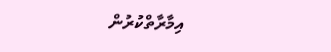އިމާރާތްކުރުން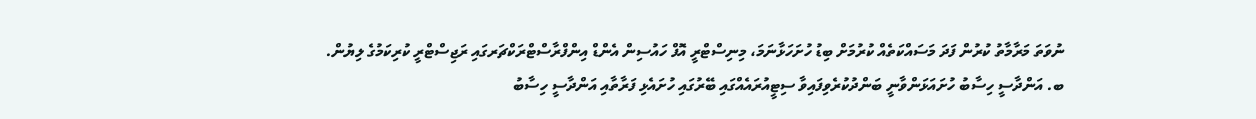ނުވަތަ މަރާމާތު ކުރުން ފަދަ މަސައްކަތެއް ކުރުމަށް ބިޑު ހުށަހަޅާނަމަ، މިނިސްޓްރީ އޮފް ހައުސިން އެންޑް އިންފްރާސްޓްރަކްޗަރގައި ރަޖިސްޓްރީ ކުރިކަމުގެ ލިޔުން.
ބ. އަންދާސީ ހިސާބު ހުށައަޅަންވާނީ ބަންދުކުރެވިފައިވާ ސިޓީއުރައެއްގައި ބޭރުގައި ހުށައެޅި ފަރާތާއި އަންދާސީ ހިސާބު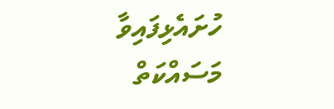ހުށައެޅިފައިވާ މަސައްކަތް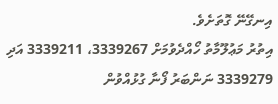އިނގޭނޭ ގޮތަށެވެ.
އިތުރު މަޢުލޫމާތު ހޯއްދެވުމަށް 3339267، 3339211 އަދި 3339279 ނަންބަރު ފޯނާ ގުޅުއްވުން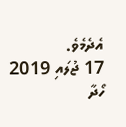އެދެމެވެ.
17 ޖުލައި 2019
ހޯދާ